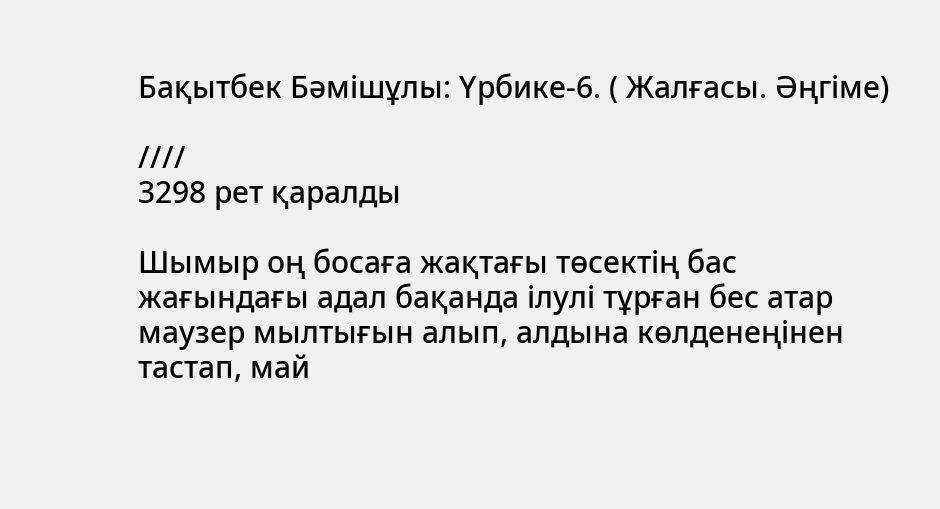Бақытбек Бәмішұлы: Үрбике-6. ( Жалғасы. Әңгіме)

////
3298 рет қаралды

Шымыр оң босаға жақтағы төсектің бас жағындағы адал бақанда ілулі тұрған бес атар маузер мылтығын алып, алдына көлденеңінен тастап, май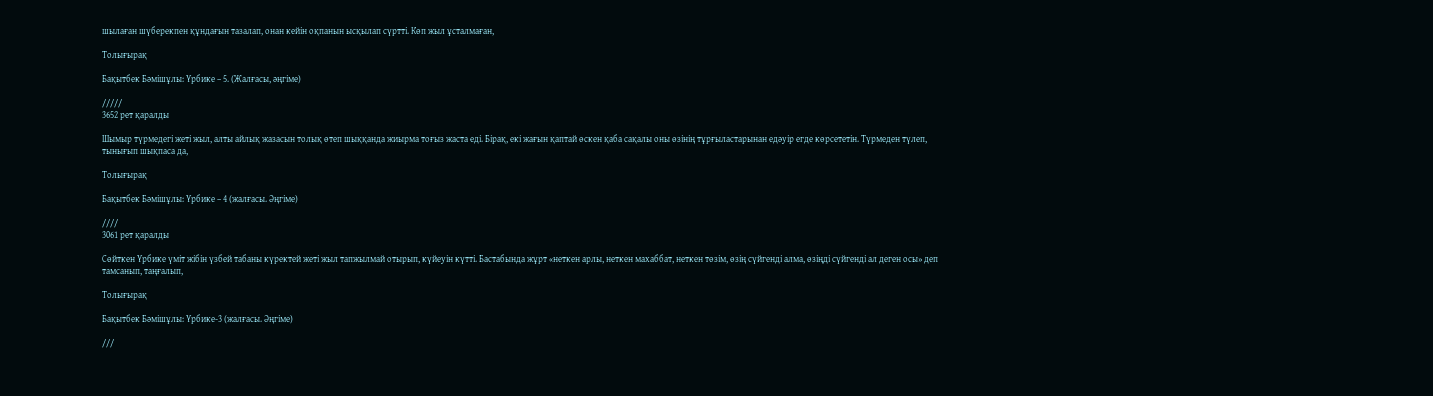шылаған шүберекпен құндағын тазалап, онан кейін оқпанын ысқылап сүртті. Көп жыл ұсталмаған,

Толығырақ

Бақытбек Бәмішұлы: Үрбике – 5. (Жалғасы, әңгіме)

/////
3652 рет қаралды

Шымыр түрмедегі жеті жыл, алты айлық жазасын толық өтеп шыққанда жиырма тоғыз жаста еді. Бірақ, екі жағын қаптай өскен қаба сақалы оны өзінің тұрғыластарынан едәуір егде көрсететін. Түрмеден түлеп, тынығып шықпаса да,

Толығырақ

Бақытбек Бәмішұлы: Үрбике – 4 (жалғасы. Әңгіме)

////
3061 рет қаралды

Сөйткен Үрбике үміт жібін үзбей табаны күректей жеті жыл тапжылмай отырып, күйеуін күтті. Бастабында жұрт «неткен арлы, неткен махаббат, неткен төзім, өзің сүйгенді алма, өзіңді сүйгенді ал деген осы» деп тамсанып, таңғалып,

Толығырақ

Бақытбек Бәмішұлы: Үрбике-3 (жалғасы. Әңгіме)

///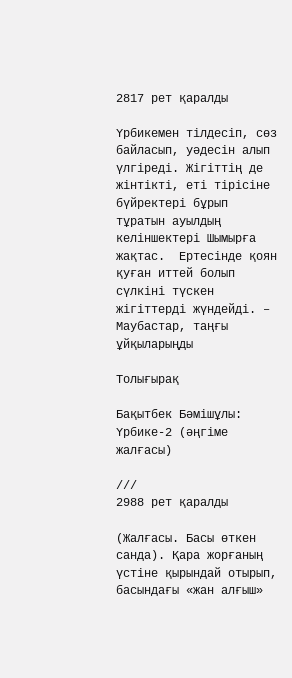2817 рет қаралды

Үрбикемен тілдесіп, сөз байласып, уәдесін алып үлгіреді. Жігіттің де жінтікті, еті тірісіне бүйректері бұрып тұратын ауылдың келіншектері Шымырға жақтас.  Ертесінде қоян қуған иттей болып сүлкіні түскен жігіттерді жүндейді. – Маубастар, таңғы ұйқыларыңды

Толығырақ

Бақытбек Бәмішұлы: Үрбике-2 (әңгіме жалғасы)

///
2988 рет қаралды

(Жалғасы. Басы өткен санда). Қара жорғаның үстіне қырындай отырып, басындағы «жан алғыш»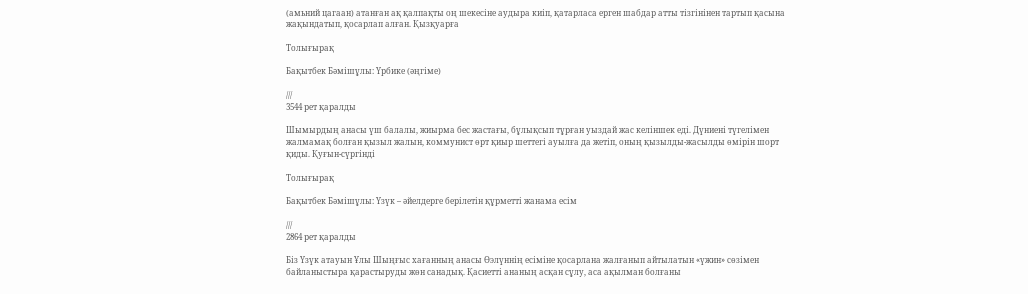(амьний цагаан) атанған ақ қалпақты оң шекесіне аудыра киіп, қатарласа ерген шабдар атты тізгінінен тартып қасына жақындатып, қосарлап алған. Қызқуарға

Толығырақ

Бақытбек Бәмішұлы: Үрбике (әңгіме)

///
3544 рет қаралды

Шымырдың анасы үш балалы, жиырма бес жастағы, бұлықсып тұрған уыздай жас келіншек еді. Дүниені түгелімен жалмамақ болған қызыл жалын, коммунист өрт қиыр шеттегі ауылға да жетіп, оның қызылды-жасылды өмірін шорт қиды. Қуғын-сүргінді

Толығырақ

Бақытбек Бәмішұлы: Үзүк – әйелдерге берiлетiн құрметтi жанама есiм

///
2864 рет қаралды

Біз Үзүк атауын Ұлы Шыңғыс хағанның анасы Өэлүннің есіміне қосарлана жалғанып айтылатын «үжин» сөзімен байланыстыра қарастыруды жөн санадық. Қасиеттi ананың асқан сұлу, аса ақылман болғаны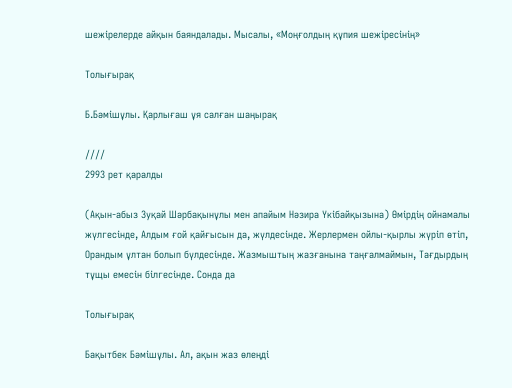шежiрелерде айқын баяндалады. Мысалы, «Моңғолдың құпия шежіресінің»

Толығырақ

Б.Бәмішұлы. Қарлығаш ұя салған шаңырақ

////
2993 рет қаралды

(Ақын-абыз Зуқай Шәрбақынұлы мен апайым Нәзира Үкібайқызына) Өмірдің ойнамалы жүлгесінде, Алдым ғой қайғысын да, жүлдесінде. Жерлермен ойлы-қырлы жүріп өтіп, Орандым ұлтан болып бүлдесінде. Жазмыштың жазғанына таңғалмаймын, Тағдырдың тұщы емесін білгесінде. Сонда да

Толығырақ

Бақытбек Бәмішұлы. Ал, ақын жаз өлеңді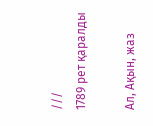///
1789 рет қаралды

Ал, Ақын, жаз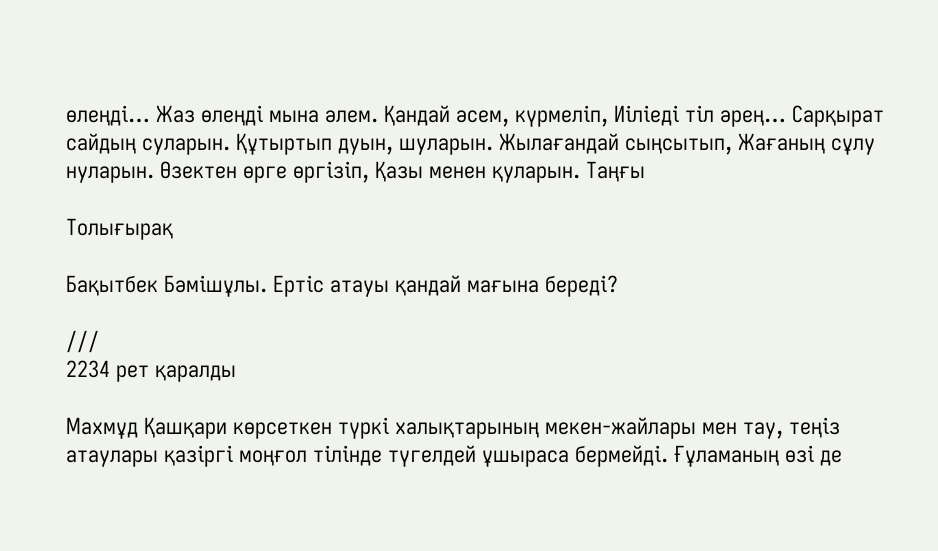өлеңді… Жаз өлеңді мына әлем. Қандай әсем, күрмеліп, Иіліеді тіл әрең… Сарқырат сайдың суларын. Құтыртып дуын, шуларын. Жылағандай сыңсытып, Жағаның сұлу нуларын. Өзектен өрге өргізіп, Қазы менен қуларын. Таңғы

Толығырақ

Бақытбек Бәмішұлы. Ертіс атауы қандай мағына береді?

///
2234 рет қаралды

Махмұд Қашқари көрсеткен түркi халықтарының мекен-жайлары мен тау, теңiз атаулары қазiргi моңғол тiлiнде түгелдей ұшыраса бермейдi. Ғұламаның өзi де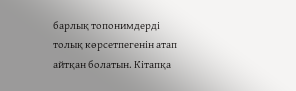барлық топонимдердi толық көрсетпегенiн атап айтқан болатын. Кiтапқа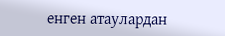енген атаулардан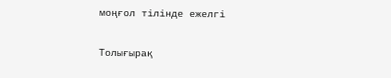моңғол тiлiнде ежелгі

Толығырақ